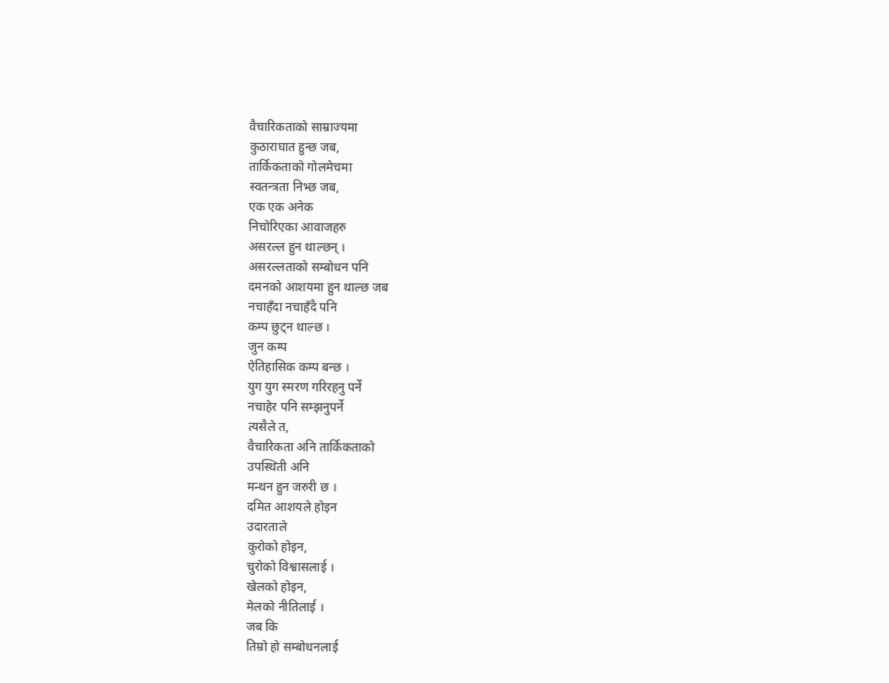वैचारिकताको साम्राज्यमा
कुठाराघात हुन्छ जब,
तार्किकताको गोलमेचमा
स्वतन्त्रता निभ्छ जब,
एक एक अनेक
निचोरिएका आवाजहरु
असरल्ल हुन थाल्छन् ।
असरल्लताको सम्बोधन पनि
दमनको आशयमा हुन थाल्छ जब
नचाहँदा नचाहँदै पनि
कम्प छुट्न थाल्छ ।
जुन कम्प
ऐतिहासिक कम्प बन्छ ।
युग युग स्मरण गरिरहनु पर्ने
नचाहेर पनि सम्झनुपर्ने
त्यसैले त,
वैचारिकता अनि तार्किकताको
उपस्थिती अनि
मन्थन हुन जरुरी छ ।
दमित आशयले होइन
उदारताले
कुरोको होइन,
चुरोको विश्वासलाई ।
खेलको होइन,
मेलको नीतिलाई ।
जब कि
तिम्रो हो सम्बोधनलाई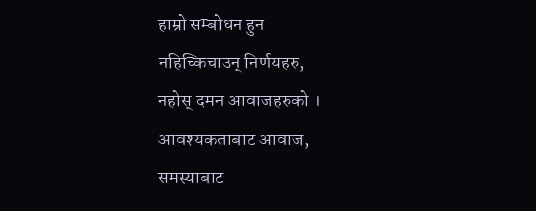हाम्रो सम्बोधन हुन
नहिच्किचाउन् निर्णयहरु,
नहोस् दमन आवाजहरुको ।
आवश्यकताबाट आवाज,
समस्याबाट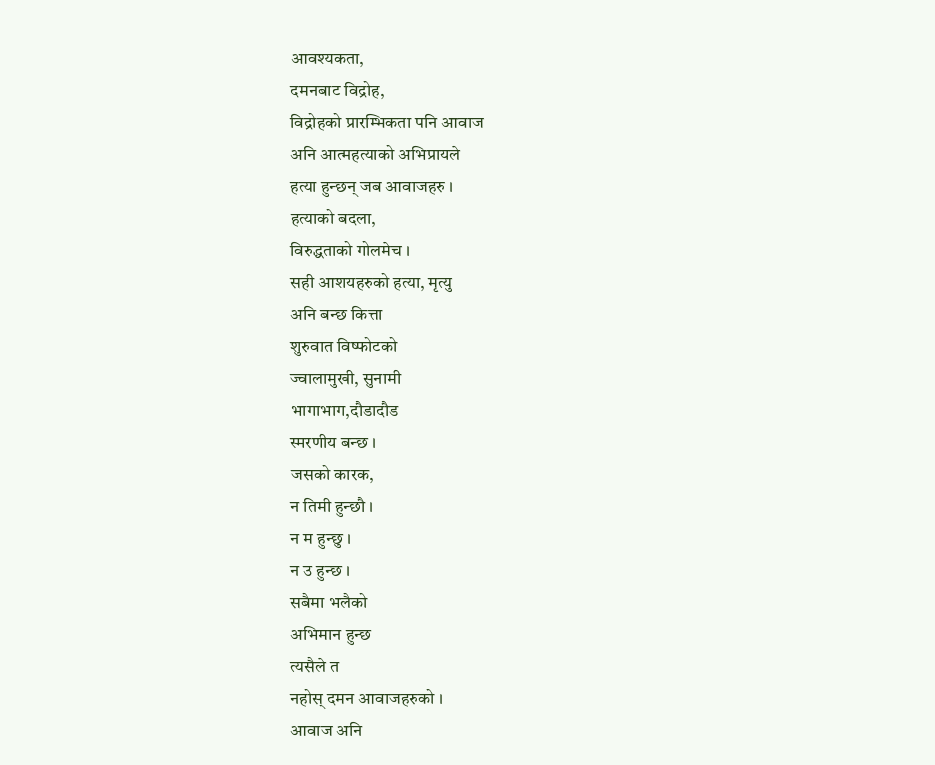आवश्यकता,
दमनबाट विद्रोह,
विद्रोहको प्रारम्भिकता पनि आवाज
अनि आत्महत्याको अभिप्रायले
हत्या हुन्छन् जब आवाजहरु ।
हत्याको बदला,
विरुद्धताको गोलमेच ।
सही आशयहरुको हत्या, मृत्यु
अनि बन्छ कित्ता
शुरुवात विष्फोटको
ज्वालामुखी, सुनामी
भागाभाग,दौडादौड
स्मरणीय बन्छ ।
जसको कारक,
न तिमी हुन्छौ ।
न म हुन्छु ।
न उ हुन्छ ।
सबैमा भलैको
अभिमान हुन्छ
त्यसैले त
नहोस् दमन आवाजहरुको ।
आवाज अनि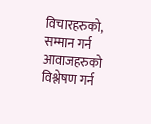विचारहरुको,
सम्मान गर्न
आवाजहरुको विश्लेषण गर्न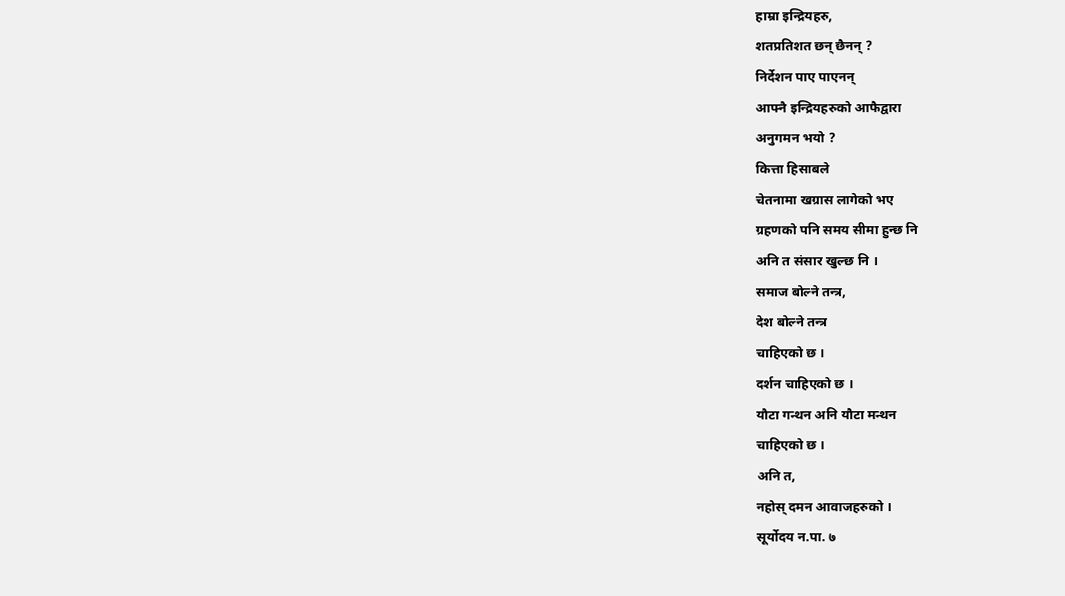हाम्रा इन्द्रियहरु,
शतप्रतिशत छन् छैनन् ?
निर्देशन पाए पाएनन्
आफ्नै इन्द्रियहरुको आफैद्वारा
अनुगमन भयो ?
कित्ता हिसाबले
चेतनामा खग्रास लागेको भए
ग्रहणको पनि समय सीमा हुन्छ नि
अनि त संसार खुल्छ नि ।
समाज बोल्ने तन्त्र,
देश बोल्ने तन्त्र
चाहिएको छ ।
दर्शन चाहिएको छ ।
यौटा गन्थन अनि यौटा मन्थन
चाहिएको छ ।
अनि त,
नहोस् दमन आवाजहरुको ।
सूर्योदय न.पा. ७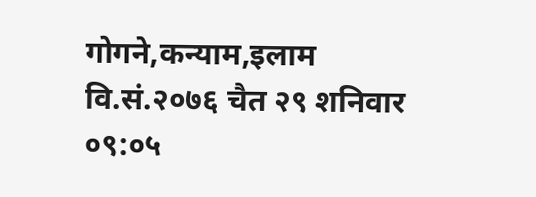गोगने,कन्याम,इलाम
वि.सं.२०७६ चैत २९ शनिवार ०९:०५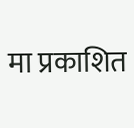मा प्रकाशित